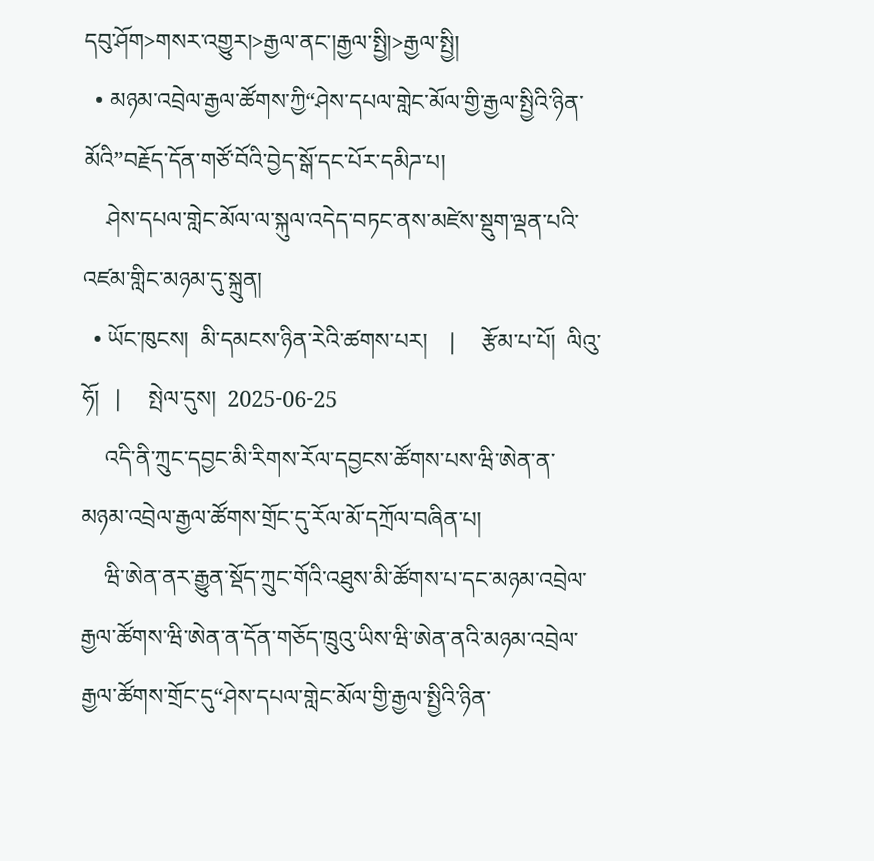དབུ་ཤོག>གསར་འགྱུར།>རྒྱལ་ནང་།རྒྱལ་སྤྱི།>རྒྱལ་སྤྱི།
  • མཉམ་འབྲེལ་རྒྱལ་ཚོགས་ཀྱི“ཤེས་དཔལ་གླེང་མོལ་གྱི་རྒྱལ་སྤྱིའི་ཉིན་མོའི”བརྗོད་དོན་གཙོ་བོའི་བྱེད་སྒོ་དང་པོར་དམིཌ་པ།
    ཤེས་དཔལ་གླེང་མོལ་ལ་སྐུལ་འདེད་བཏང་ནས་མཛེས་སྡུག་ལྡན་པའི་འཛམ་གླིང་མཉམ་དུ་སྐྲུན།
  • ཡོང་ཁུངས།  མི་དམངས་ཉིན་རེའི་ཚགས་པར།    |     རྩོམ་པ་པོ།  ལིའུ་ཧོ།   |     སྤེལ་དུས།  2025-06-25
    འདི་ནི་ཀྲུང་དབྱང་མི་རིགས་རོལ་དབྱངས་ཚོགས་པས་ཝི་ཨེན་ན་མཉམ་འབྲེལ་རྒྱལ་ཚོགས་གྲོང་དུ་རོལ་མོ་དཀྲོལ་བཞིན་པ།
    ཝི་ཨེན་ནར་རྒྱུན་སྡོད་ཀྲུང་གོའི་འཐུས་མི་ཚོགས་པ་དང་མཉམ་འབྲེལ་རྒྱལ་ཚོགས་ཝི་ཨེན་ན་དོན་གཅོད་ཁྲུའུ་ཡིས་ཝི་ཨེན་ནའི་མཉམ་འབྲེལ་རྒྱལ་ཚོགས་གྲོང་དུ“ཤེས་དཔལ་གླེང་མོལ་གྱི་རྒྱལ་སྤྱིའི་ཉིན་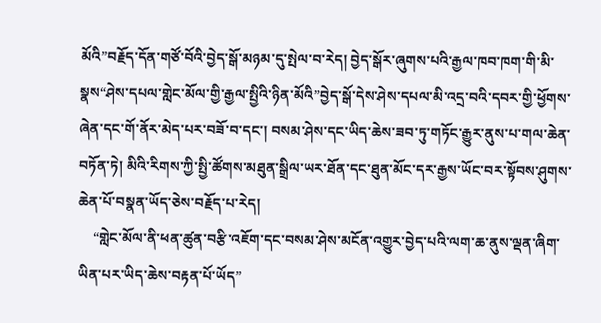མོའི”བརྗོད་དོན་གཙོ་བོའི་བྱེད་སྒོ་མཉམ་དུ་སྤེལ་བ་རེད། བྱེད་སྒོར་ཞུགས་པའི་རྒྱལ་ཁབ་ཁག་གི་མི་སྣས“ཤེས་དཔལ་གླེང་མོལ་གྱི་རྒྱལ་སྤྱིའི་ཉིན་མོའི”བྱེད་སྒོ་དེས་ཤེས་དཔལ་མི་འདྲ་བའི་དབར་གྱི་ཕྱོགས་ཞེན་དང་གོ་ནོར་མེད་པར་བཟོ་བ་དང་། བསམ་ཤེས་དང་ཡིད་ཆེས་ཟབ་ཏུ་གཏོང་རྒྱུར་ནུས་པ་གལ་ཆེན་བཏོན་ཏེ། མིའི་རིགས་ཀྱི་སྤྱི་ཚོགས་མཐུན་སྒྲིལ་ཡར་ཐོན་དང་ཐུན་མོང་དར་རྒྱས་ཡོང་བར་སྟོབས་ཤུགས་ཆེན་པོ་བསྣན་ཡོད་ཅེས་བརྗོད་པ་རེད།
    “གླེང་མོལ་ནི་ཕན་ཚུན་བརྩི་འཇོག་དང་བསམ་ཤེས་མངོན་འགྱུར་བྱེད་པའི་ལག་ཆ་ནུས་ལྡན་ཞིག་ཡིན་པར་ཡིད་ཆེས་བརྟན་པོ་ཡོད”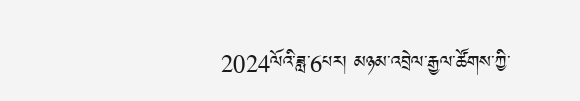2024ལོའི་ཟླ་6པར། མཉམ་འབྲེལ་རྒྱལ་ཚོགས་ཀྱི་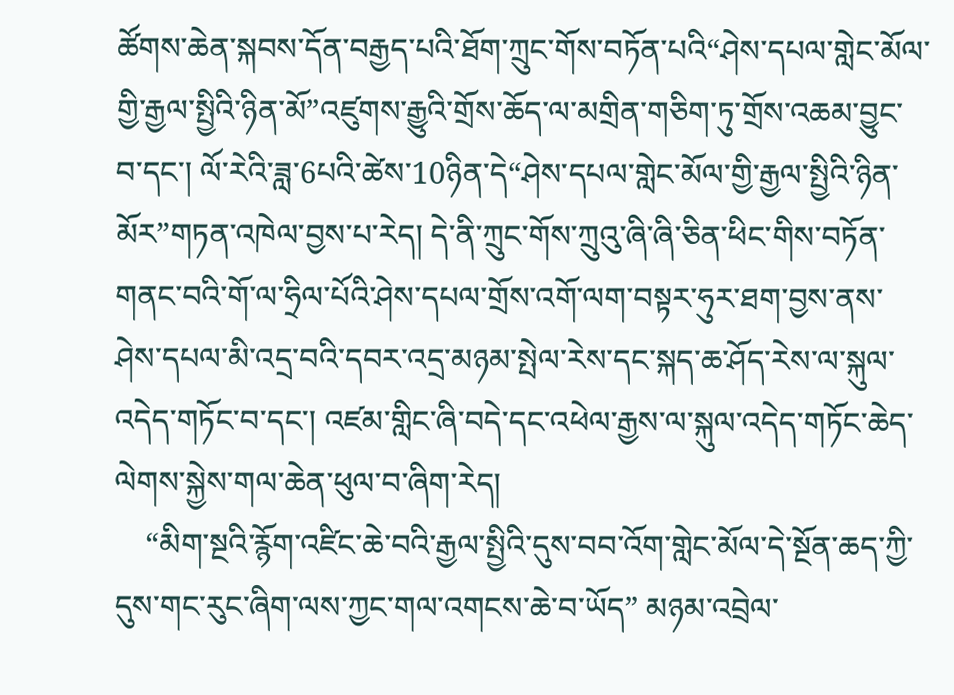ཚོགས་ཆེན་སྐབས་དོན་བརྒྱད་པའི་ཐོག་ཀྲུང་གོས་བཏོན་པའི“ཤེས་དཔལ་གླེང་མོལ་གྱི་རྒྱལ་སྤྱིའི་ཉིན་མོ”འཛུགས་རྒྱུའི་གྲོས་ཆོད་ལ་མགྲིན་གཅིག་ཏུ་གྲོས་འཆམ་བྱུང་བ་དང་། ལོ་རེའི་ཟླ་6པའི་ཚེས་10ཉིན་དེ“ཤེས་དཔལ་གླེང་མོལ་གྱི་རྒྱལ་སྤྱིའི་ཉིན་མོར”གཏན་འཁེལ་བྱས་པ་རེད། དེ་ནི་ཀྲུང་གོས་ཀྲུའུ་ཞི་ཞི་ཅིན་ཕིང་གིས་བཏོན་གནང་བའི་གོ་ལ་ཧྲིལ་པོའི་ཤེས་དཔལ་གྲོས་འགོ་ལག་བསྟར་ཧུར་ཐག་བྱས་ནས་ཤེས་དཔལ་མི་འདྲ་བའི་དབར་འདྲ་མཉམ་སྤེལ་རེས་དང་སྐད་ཆ་ཤོད་རེས་ལ་སྐུལ་འདེད་གཏོང་བ་དང་། འཛམ་གླིང་ཞི་བདེ་དང་འཕེལ་རྒྱས་ལ་སྐུལ་འདེད་གཏོང་ཆེད་ལེགས་སྐྱེས་གལ་ཆེན་ཕུལ་བ་ཞིག་རེད།
    “མིག་སྔའི་རྙོག་འཛིང་ཆེ་བའི་རྒྱལ་སྤྱིའི་དུས་བབ་འོག་གླེང་མོལ་དེ་སྔོན་ཆད་ཀྱི་དུས་གང་རུང་ཞིག་ལས་ཀྱང་གལ་འགངས་ཆེ་བ་ཡོད” མཉམ་འབྲེལ་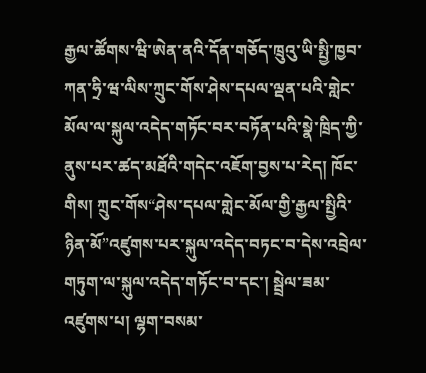རྒྱལ་ཚོགས་ཝི་ཨེན་ནའི་དོན་གཅོད་ཁྲུའུ་ཡི་སྤྱི་ཁྱབ་ཀན་ཧྲི་ཝ་ལིས་ཀྲུང་གོས་ཤེས་དཔལ་ལྡན་པའི་གླེང་མོལ་ལ་སྐུལ་འདེད་གཏོང་བར་བཏོན་པའི་སྣེ་ཁྲིད་ཀྱི་ནུས་པར་ཚད་མཐོའི་གདེང་འཇོག་བྱས་པ་རེད། ཁོང་གིས། ཀྲུང་གོས“ཤེས་དཔལ་གླེང་མོལ་གྱི་རྒྱལ་སྤྱིའི་ཉིན་མོ”འཛུགས་པར་སྐུལ་འདེད་བཏང་བ་དེས་འབྲེལ་གཏུག་ལ་སྐུལ་འདེད་གཏོང་བ་དང་། སྦྲེལ་ཟམ་འཛུགས་པ། ལྷག་བསམ་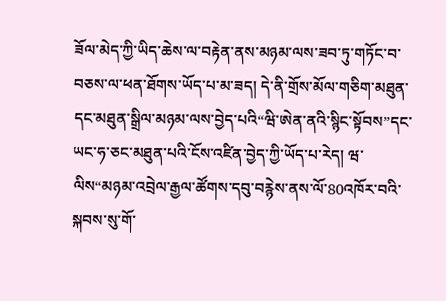ཟོལ་མེད་ཀྱི་ཡིད་ཆེས་ལ་བརྟེན་ནས་མཉམ་ལས་ཟབ་ཏུ་གཏོང་བ་བཅས་ལ་ཕན་ཐོགས་ཡོད་པ་མ་ཟད། དེ་ནི་གྲོས་མོལ་གཅིག་མཐུན་དང་མཐུན་སྒྲིལ་མཉམ་ལས་བྱེད་པའི“ཝི་ཨེན་ནའི་སྙིང་སྟོབས”དང་ཡང་ཧ་ཅང་མཐུན་པའི་ངོས་འཛིན་བྱེད་ཀྱི་ཡོད་པ་རེད། ཝ་ལིས“མཉམ་འབྲེལ་རྒྱལ་ཚོགས་དབུ་བརྙེས་ནས་ལོ་80འཁོར་བའི་སྐབས་སུ་གོ་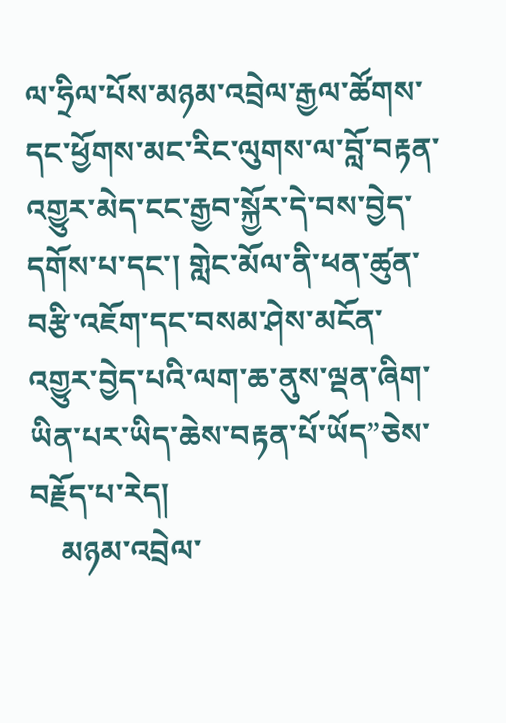ལ་ཧྲིལ་པོས་མཉམ་འབྲེལ་རྒྱལ་ཚོགས་དང་ཕྱོགས་མང་རིང་ལུགས་ལ་བློ་བརྟན་འགྱུར་མེད་ངང་རྒྱབ་སྐྱོར་དེ་བས་བྱེད་དགོས་པ་དང་། གླེང་མོལ་ནི་ཕན་ཚུན་བརྩི་འཇོག་དང་བསམ་ཤེས་མངོན་འགྱུར་བྱེད་པའི་ལག་ཆ་ནུས་ལྡན་ཞིག་ཡིན་པར་ཡིད་ཆེས་བརྟན་པོ་ཡོད”ཅེས་བརྗོད་པ་རེད།
    མཉམ་འབྲེལ་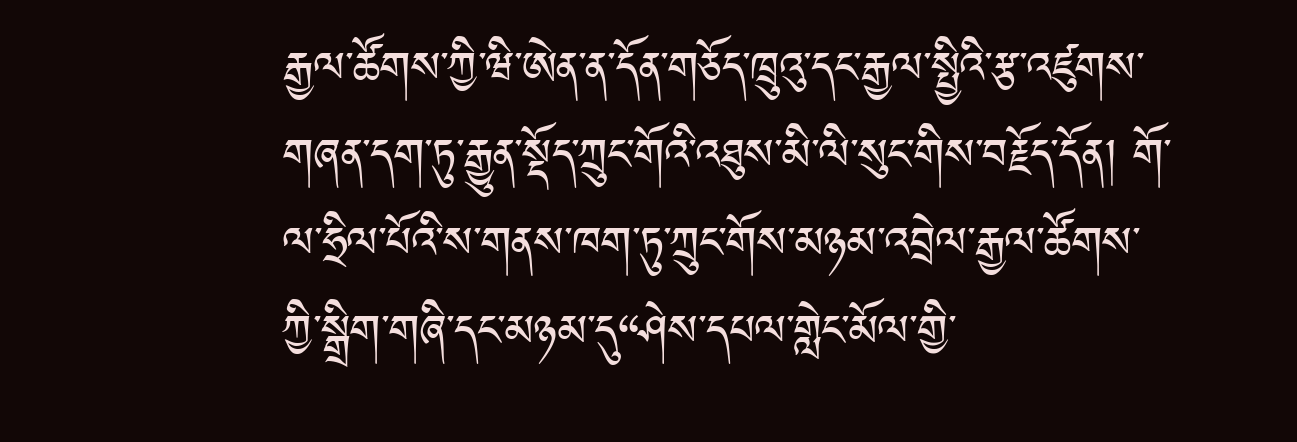རྒྱལ་ཚོགས་ཀྱི་ཝི་ཨེན་ན་དོན་གཅོད་ཁྲུའུ་དང་རྒྱལ་སྤྱིའི་རྩ་འཛུགས་གཞན་དག་ཏུ་རྒྱུན་སྡོད་ཀྲུང་གོའི་འཐུས་མི་ལི་སུང་གིས་བརྗོད་དོན། གོ་ལ་ཧྲིལ་པོའི་ས་གནས་ཁག་ཏུ་ཀྲུང་གོས་མཉམ་འབྲེལ་རྒྱལ་ཚོགས་ཀྱི་སྒྲིག་གཞི་དང་མཉམ་དུ“ཤེས་དཔལ་གླེང་མོལ་གྱི་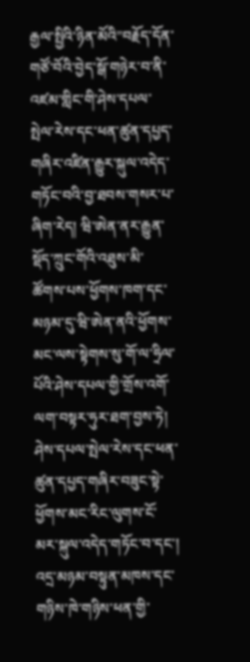རྒྱལ་སྤྱིའི་ཉིན་མོའི”བརྗོད་དོན་གཙོ་བོའི་བྱེད་སྒོ་གཉེར་བ་ནི་འཛམ་གླིང་གི་ཤེས་དཔལ་སྤེལ་རེས་དང་ཕན་ཚུན་དཔྱད་གཞིར་འཛིན་རྒྱུར་སྐུལ་འདེད་གཏོང་བའི་བྱ་ཐབས་གསར་པ་ཞིག་རེད། ཝི་ཨེན་ནར་རྒྱུན་སྡོད་ཀྲུང་གོའི་འཐུས་མི་ཚོགས་པས་ཕྱོགས་ཁག་དང་མཉམ་དུ་ཝི་ཨེན་ནའི་ཕྱོགས་མང་ལས་སྟེགས་སུ་གོ་ལ་ཧྲིལ་པོའི་ཤེས་དཔལ་གྱི་གྲོས་འགོ་ལག་བསྟར་ཧུར་ཐག་བྱས་ཏེ། ཤེས་དཔལ་སྤེལ་རེས་དང་ཕན་ཚུན་དཔྱད་གཞིར་བཟུང་སྟེ་ཕྱོགས་མང་རིང་ལུགས་ངོ་མར་སྐུལ་འདེད་གཏོང་བ་དང་། འདྲ་མཉམ་བསྟུན་མཁས་དང་གཉིས་ཁེ་གཉིས་ཕན་གྱི་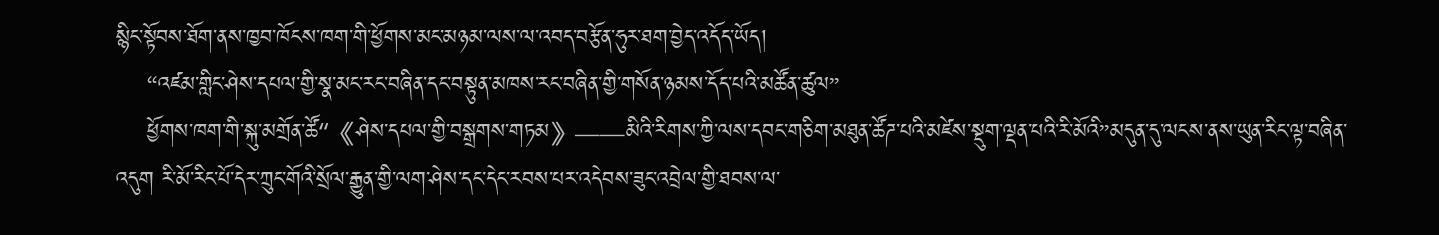སྙིང་སྟོབས་ཐོག་ནས་ཁྱབ་ཁོངས་ཁག་གི་ཕྱོགས་མང་མཉམ་ལས་ལ་འབད་བརྩོན་ཧུར་ཐག་བྱེད་འདོད་ཡོད།
    “འཛམ་གླིང་ཤེས་དཔལ་གྱི་སྣ་མང་རང་བཞིན་དང་བསྟུན་མཁས་རང་བཞིན་གྱི་གསོན་ཉམས་དོད་པའི་མཚོན་ཚུལ”
    ཕྱོགས་ཁག་གི་སྐུ་མགྲོན་ཚོ“《ཤེས་དཔལ་གྱི་བསྒྲགས་གཏམ》——མིའི་རིགས་ཀྱི་ལས་དབང་གཅིག་མཐུན་ཚོཌ་པའི་མཛེས་སྡུག་ལྡན་པའི་རི་མོའི”མདུན་དུ་ལངས་ནས་ཡུན་རིང་ལྟ་བཞིན་འདུག རི་མོ་རིང་པོ་དེར་ཀྲུང་གོའི་སྲོལ་རྒྱུན་གྱི་ལག་ཤེས་དང་དེང་རབས་པར་འདེབས་ཟུང་འབྲེལ་གྱི་ཐབས་ལ་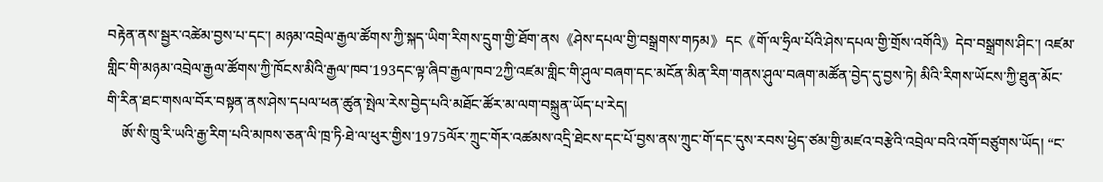བརྟེན་ནས་སྦྱར་འཚེམ་བྱས་པ་དང་། མཉམ་འབྲེལ་རྒྱལ་ཚོགས་ཀྱི་སྐད་ཡིག་རིགས་དྲུག་གྱི་ཐོག་ནས《ཤེས་དཔལ་གྱི་བསྒྲགས་གཏམ》དང《གོ་ལ་ཧྲིལ་པོའི་ཤེས་དཔལ་གྱི་གྲོས་འགོའི》དེབ་བསྒྲགས་ཤིང་། འཛམ་གླིང་གི་མཉམ་འབྲེལ་རྒྱལ་ཚོགས་ཀྱི་ཁོངས་མིའི་རྒྱལ་ཁབ་193དང་ལྟ་ཞིབ་རྒྱལ་ཁབ་2ཀྱི་འཛམ་གླིང་གི་ཤུལ་བཞག་དང་མངོན་མིན་རིག་གནས་ཤུལ་བཞག་མཚོན་བྱེད་དུ་བྱས་ཏེ། མིའི་རིགས་ཡོངས་ཀྱི་ཐུན་མོང་གི་རིན་ཐང་གསལ་བོར་བསྟན་ནས་ཤེས་དཔལ་ཕན་ཚུན་སྤེལ་རེས་བྱེད་པའི་མཐོང་ཚོར་མ་ལག་བསྐྲུན་ཡོད་པ་རེད།
    ཨོ་སི་ཁྲུ་རི་ཡའི་རྒྱ་རིག་པའི་མཁས་ཅན་ལི་ཁྲ་ཏི·ཐེ་ལ་ཕུར་གྱིས་1975ལོར་ཀྲུང་གོར་འཚམས་འདྲི་ཐེངས་དང་པོ་བྱས་ནས་ཀྲུང་གོ་དང་དུས་རབས་ཕྱེད་ཙམ་གྱི་མཛའ་བརྩེའི་འབྲེལ་བའི་འགོ་བཙུགས་ཡོད། “ང་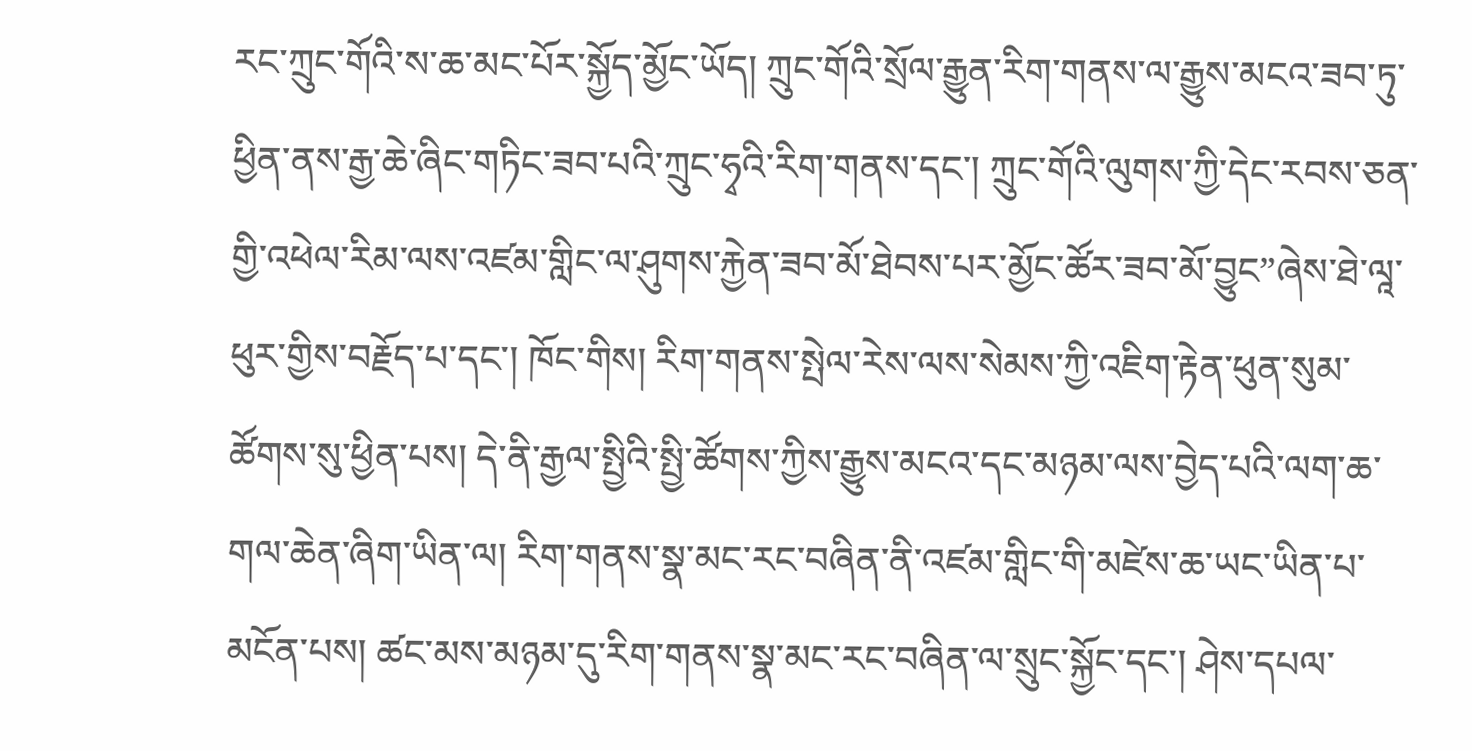རང་ཀྲུང་གོའི་ས་ཆ་མང་པོར་སྐྱོད་མྱོང་ཡོད། ཀྲུང་གོའི་སྲོལ་རྒྱུན་རིག་གནས་ལ་རྒྱུས་མངའ་ཟབ་ཏུ་ཕྱིན་ནས་རྒྱ་ཆེ་ཞིང་གཏིང་ཟབ་པའི་ཀྲུང་ཧྭའི་རིག་གནས་དང་། ཀྲུང་གོའི་ལུགས་ཀྱི་དེང་རབས་ཅན་གྱི་འཕེལ་རིམ་ལས་འཛམ་གླིང་ལ་ཤུགས་རྐྱེན་ཟབ་མོ་ཐེབས་པར་མྱོང་ཚོར་ཟབ་མོ་བྱུང”ཞེས་ཐེ་ལཱ་ཕུར་གྱིས་བརྗོད་པ་དང་། ཁོང་གིས། རིག་གནས་སྤེལ་རེས་ལས་སེམས་ཀྱི་འཇིག་རྟེན་ཕུན་སུམ་ཚོགས་སུ་ཕྱིན་པས། དེ་ནི་རྒྱལ་སྤྱིའི་སྤྱི་ཚོགས་ཀྱིས་རྒྱུས་མངའ་དང་མཉམ་ལས་བྱེད་པའི་ལག་ཆ་གལ་ཆེན་ཞིག་ཡིན་ལ། རིག་གནས་སྣ་མང་རང་བཞིན་ནི་འཛམ་གླིང་གི་མཛེས་ཆ་ཡང་ཡིན་པ་མངོན་པས། ཚང་མས་མཉམ་དུ་རིག་གནས་སྣ་མང་རང་བཞིན་ལ་སྲུང་སྐྱོང་དང་། ཤེས་དཔལ་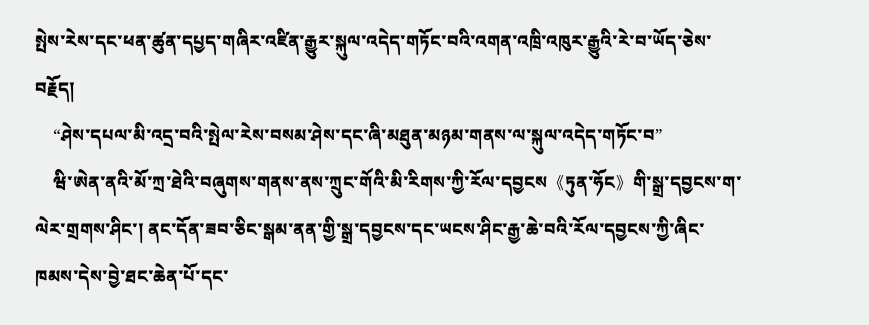སྤེས་རེས་དང་ཕན་ཚུན་དཔྱད་གཞིར་འཛིན་རྒྱུར་སྐུལ་འདེད་གཏོང་བའི་འགན་འཁྲི་འཁུར་རྒྱུའི་རེ་བ་ཡོད་ཅེས་བརྗོད།
    “ཤེས་དཔལ་མི་འདྲ་བའི་སྤེལ་རེས་བསམ་ཤེས་དང་ཞི་མཐུན་མཉམ་གནས་ལ་སྐུལ་འདེད་གཏོང་བ”
    ཝི་ཨེན་ནའི་མོ་ཀྲ་ཐེའི་བཞུགས་གནས་ནས་ཀྲུང་གོའི་མི་རིགས་ཀྱི་རོལ་དབྱངས《ཏུན་ཧོང》གི་སྒྲ་དབྱངས་ག་ལེར་གྲགས་ཤིང་། ནང་དོན་ཟབ་ཅིང་སྒམ་ནན་གྱི་སྒྲ་དབྱངས་དང་ཡངས་ཤིང་རྒྱ་ཆེ་བའི་རོལ་དབྱངས་ཀྱི་ཞིང་ཁམས་དེས་བྱེ་ཐང་ཆེན་པོ་དང་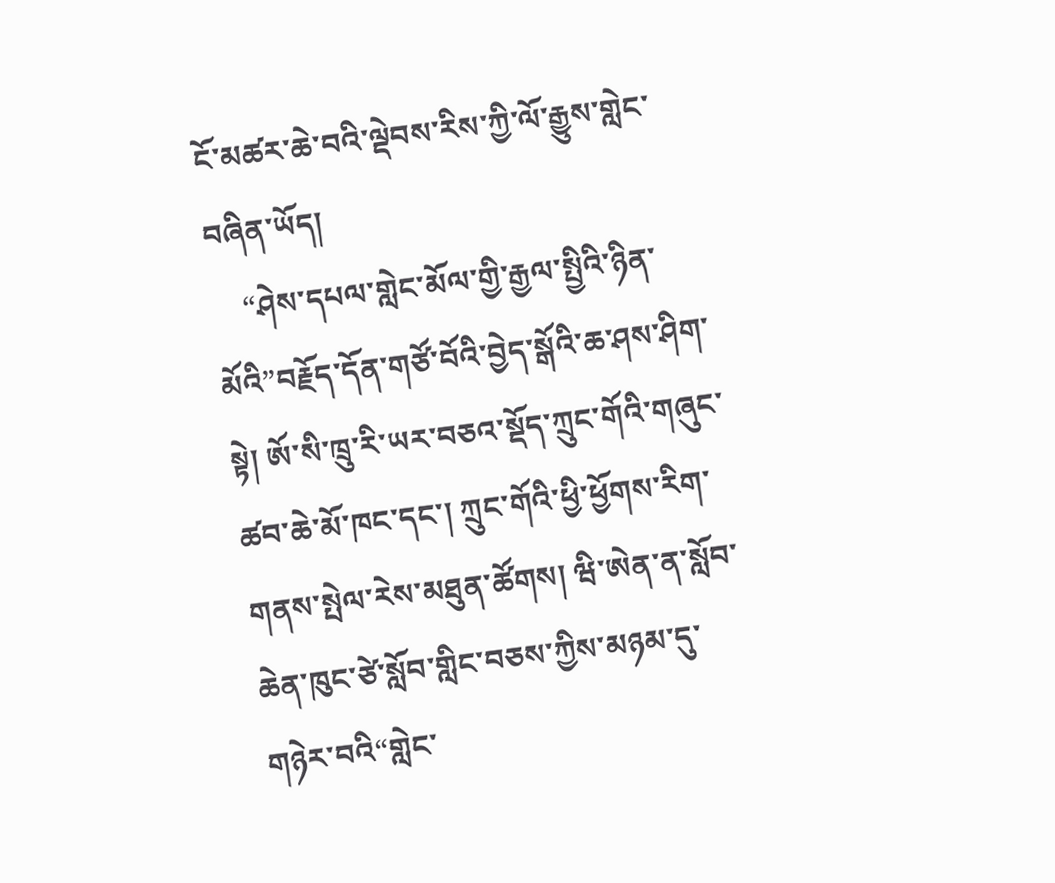ངོ་མཚར་ཆེ་བའི་ལྡེབས་རིས་ཀྱི་ལོ་རྒྱུས་གླེང་བཞིན་ཡོད།
    “ཤེས་དཔལ་གླེང་མོལ་གྱི་རྒྱལ་སྤྱིའི་ཉིན་མོའི”བརྗོད་དོན་གཙོ་བོའི་བྱེད་སྒོའི་ཆ་ཤས་ཤིག་སྟེ། ཨོ་སི་ཁྲུ་རི་ཡར་བཅའ་སྡོད་ཀྲུང་གོའི་གཞུང་ཚབ་ཆེ་མོ་ཁང་དང་། ཀྲུང་གོའི་ཕྱི་ཕྱོགས་རིག་གནས་སྤེལ་རེས་མཐུན་ཚོགས། ཝི་ཨེན་ན་སློབ་ཆེན་ཁུང་ཙེ་སློབ་གླིང་བཅས་ཀྱིས་མཉམ་དུ་གཉེར་བའི“གླེང་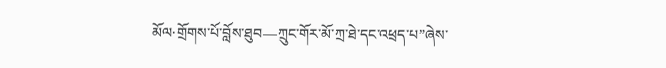མོལ·གྲོགས་པོ་བློས་ཐུབ—ཀྲུང་གོར་མོ་ཀྲ་ཐེ་དང་འཕྲད་པ”ཞེས་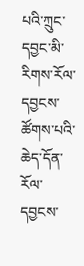པའི་ཀྲུང་དབྱང་མི་རིགས་རོལ་དབྱངས་ཚོགས་པའི་ཆེད་དོན་རོལ་དབྱངས་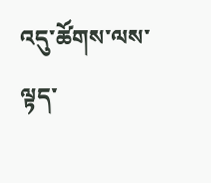འདུ་ཚོགས་ལས་ལྟད་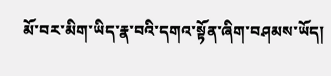མོ་བར་མིག་ཡིད་རྣ་བའི་དགའ་སྟོན་ཞིག་བཤམས་ཡོད།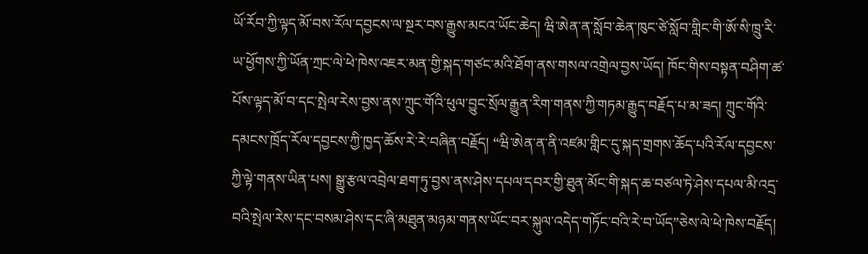ཡོ་རོབ་ཀྱི་ལྟད་མོ་བས་རོལ་དབྱངས་ལ་སྔར་བས་རྒྱུས་མངའ་ཡོང་ཆེད། ཝི་ཨེན་ན་སློབ་ཆེན་ཁུང་ཙེ་སློབ་གླིང་གི་ཨོ་སི་ཁྲུ་རི་ཡ་ཕྱོགས་ཀྱི་ཡོན་ཀྲང་ལེ་ཕེ་ཁེས་འཇར་མན་གྱི་སྐད་གཙང་མའི་ཐོག་ནས་གསལ་འགྲེལ་བྱས་ཡོད། ཁོང་གིས་བསྟན་བཤིག་ཚ་པོས་ལྟད་མོ་བ་དང་སྤེལ་རེས་བྱས་ནས་ཀྲུང་གོའི་ཕུལ་བྱུང་སྲོལ་རྒྱུན་རིག་གནས་ཀྱི་གཏམ་རྒྱུད་བརྗོད་པ་མ་ཟད། ཀྲུང་གོའི་དམངས་ཁྲོད་རོལ་དབྱངས་ཀྱི་ཁྱད་ཆོས་རེ་རེ་བཞིན་བརྗོད། “ཝི་ཨེན་ན་ནི་འཛམ་གླིང་དུ་སྐད་གྲགས་ཆོད་པའི་རོལ་དབྱངས་ཀྱི་ལྟེ་གནས་ཡིན་པས། སྒྱུ་རྩལ་འབྲེལ་ཐག་ཏུ་བྱས་ནས་ཤེས་དཔལ་དབར་གྱི་ཐུན་མོང་གི་སྐད་ཆ་བཙལ་ཏེ་ཤེས་དཔལ་མི་འདྲ་བའི་སྤེལ་རེས་དང་བསམ་ཤེས་དང་ཞི་མཐུན་མཉམ་གནས་ཡོང་བར་སྐུལ་འདེད་གཏོང་བའི་རེ་བ་ཡོད”ཅེས་ལེ་ཕེ་ཁེས་བརྗོད།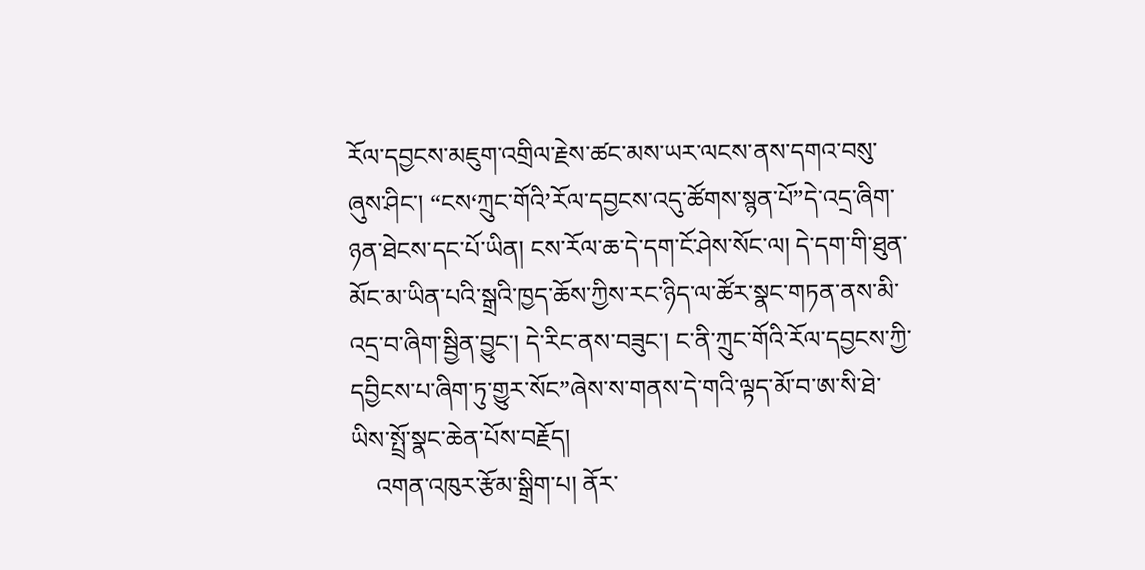རོལ་དབྱངས་མཇུག་འགྲིལ་རྗེས་ཚང་མས་ཡར་ལངས་ནས་དགའ་བསུ་ཞུས་ཤིང་། “ངས‘ཀྲུང་གོའི’རོལ་དབྱངས་འདུ་ཚོགས་སྙན་པོ”དེ་འདྲ་ཞིག་ཉན་ཐེངས་དང་པོ་ཡིན། ངས་རོལ་ཆ་དེ་དག་ངོ་ཤེས་སོང་ལ། དེ་དག་གི་ཐུན་མོང་མ་ཡིན་པའི་སྒྲའི་ཁྱད་ཆོས་ཀྱིས་རང་ཉིད་ལ་ཚོར་སྣང་གཏན་ནས་མི་འདྲ་བ་ཞིག་སྦྱིན་བྱུང་། དེ་རིང་ནས་བཟུང་། ང་ནི་ཀྲུང་གོའི་རོལ་དབྱངས་ཀྱི་དབྱིངས་པ་ཞིག་ཏུ་གྱུར་སོང”ཞེས་ས་གནས་དེ་གའི་ལྟད་མོ་བ་ཨ་སི་ཐེ་ཡིས་སྤྲོ་སྣང་ཆེན་པོས་བརྗོད།
    འགན་འཁུར་རྩོམ་སྒྲིག་པ། ནོར་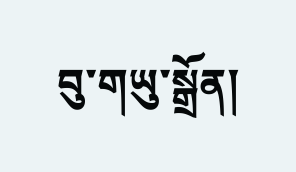བུ་གཡུ་སྒྲོན།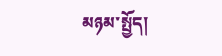མཉམ་སྤྱོད།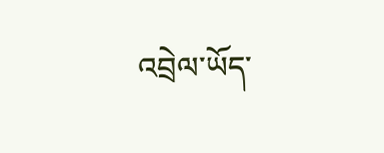འབྲེལ་ཡོད་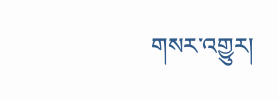གསར་འགྱུར།